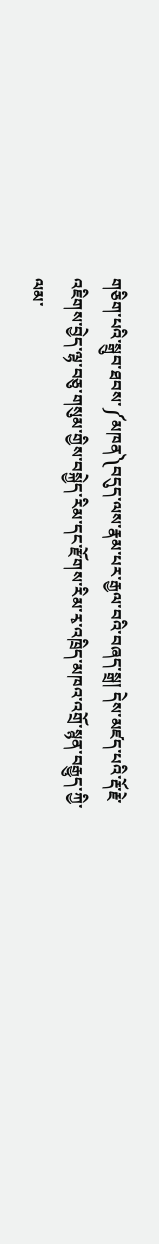གཅིག་པའི་སྒྲུབ་ཐབས་༼མཁན༽བདུད་ལས་རྣམ་པར་རྒྱལ་བའི་བཞད་སྒྲ། དེས་མཛད་པའི་རྡོ་རྗེ་འཇིགས་བྱེད་ལྷ་བཅུ་གསུམ་གྱིས་བསྐྱེད་རིམ་དང་རྫོགས་རིམ་རྭ་འཁྲིད་མཁའ་འགྲོ་སྙན་བརྒྱུད་ཀྱི་ལམ་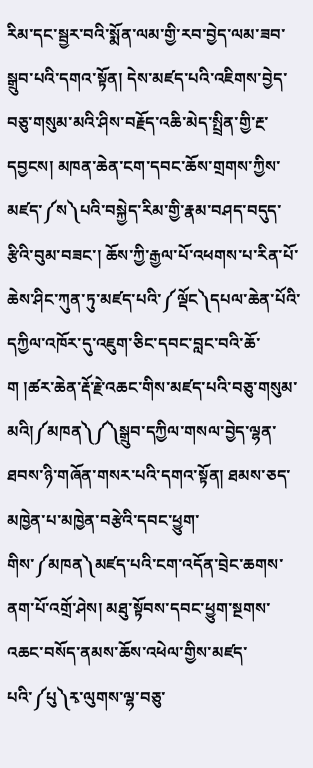རིམ་དང་སྦྱར་བའི་སྨོན་ལམ་གྱི་རབ་བྱེད་ལམ་ཟབ་སྒྲུབ་པའི་དགའ་སྟོན། དེས་མཛད་པའི་འཇིགས་བྱེད་བཅུ་གསུམ་མའི་ཤིས་བརྗོད་འཆི་མེད་སྤྲིན་གྱི་རྔ་དབྱངས། མཁན་ཆེན་ངག་དབང་ཆོས་གྲགས་ཀྱིས་མཛད་༼ས༽པའི་བསྐྱེད་རིམ་གྱི་རྣམ་བཤད་བདུད་རྩིའི་བུམ་བཟང་། ཆོས་ཀྱི་རྒྱལ་པོ་འཕགས་པ་རིན་པོ་ཆེས་ཤིང་ཀུན་ཏུ་མཛད་པའི་༼ལྡོང༽དཔལ་ཆེན་པོའི་དཀྱིལ་འཁོར་དུ་འཇུག་ཅིང་དབང་བླང་བའི་ཆོ་ག །ཚར་ཆེན་རྡོ་རྗེ་འཆང་གིས་མཛད་པའི་བཅུ་གསུམ་མའི།༼མཁན༽༼༽སྒྲུབ་དཀྱིལ་གསལ་བྱེད་ལྷན་ཐབས་ཉི་གཞོན་གསར་པའི་དགའ་སྟོན། ཐམས་ཅད་མཁྱེན་པ་མཁྱེན་བརྩེའི་དབང་ཕྱུག་གིས་༼མཁན༽མཛད་པའི་ངག་འདོན་བྲེང་ཆགས་ནག་པོ་འགྲོ་ཤེས། མཐུ་སྟོབས་དབང་ཕྱུག་སྔགས་འཆང་བསོད་ནམས་ཆོས་འཕེལ་གྱིས་མཛད་པའི་༼པུ༽རྭ་ལུགས་ལྷ་བཅུ་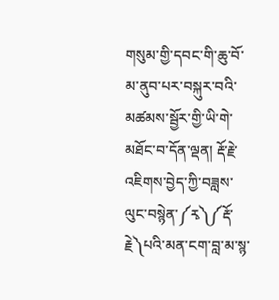གསུམ་གྱི་དབང་གི་ཆུ་བོ་མ་ནུབ་པར་བསྐུར་བའི་མཚམས་སྦྱོར་གྱི་ཡི་གེ་མཐོང་བ་དོན་ལྡན། རྡོ་རྗེ་འཇིགས་བྱེད་ཀྱི་བཟླས་ལུང་བསྙེན་༼རྭ༽༼རྡོ་རྗེ༽པའི་མན་ངག་བླ་མ་སྙ་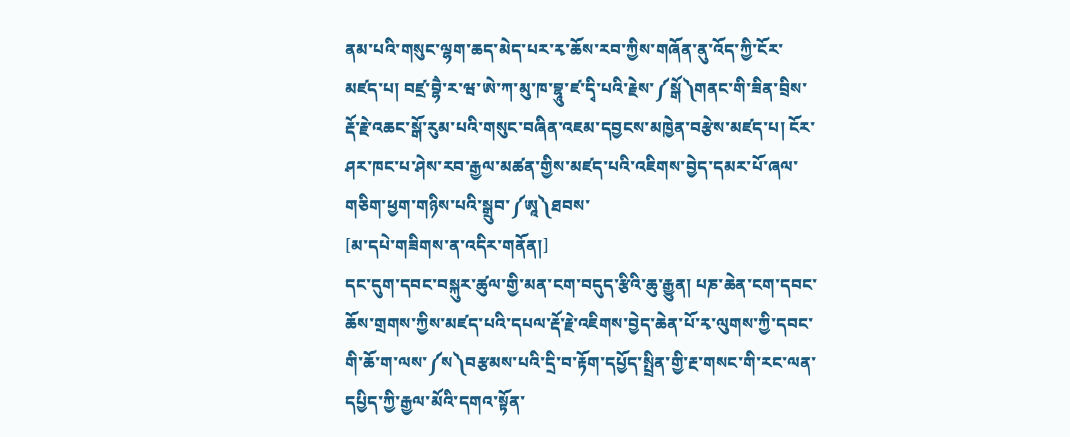ནམ་པའི་གསུང་ལྷག་ཆད་མེད་པར་རྭ་ཆོས་རབ་ཀྱིས་གཞོན་ནུ་འོད་ཀྱི་ངོར་མཛད་པ། བཛྲ་བྷཻ་ར་ཝ་ཨེ་ཀ་མུ་ཁ་བྷཱུ་ཛ་དྭི་པའི་རྗེས་༼སྒོ༽གནང་གི་ཟིན་བྲིས་རྡོ་རྗེ་འཆང་སྒོ་རུམ་པའི་གསུང་བཞིན་འཇམ་དབྱངས་མཁྱེན་བརྩེས་མཛད་པ། ངོར་ཤར་ཁང་པ་ཤེས་རབ་རྒྱལ་མཚན་གྱིས་མཛད་པའི་འཇིགས་བྱེད་དམར་པོ་ཞལ་གཅིག་ཕྱག་གཉིས་པའི་སྒྲུབ་༼ཨཱ༽ཐབས་
[མ་དཔེ་གཟིགས་ན་འདིར་གནོན།]
དང་དུག་དབང་བསྐུར་ཚུལ་གྱི་མན་ངག་བདུད་རྩིའི་ཆུ་རྒྱུན། པཎ་ཆེན་ངག་དབང་ཆོས་གྲགས་ཀྱིས་མཛད་པའི་དཔལ་རྡོ་རྗེ་འཇིགས་བྱེད་ཆེན་པོ་རྭ་ལུགས་ཀྱི་དབང་གི་ཆོ་ག་ལས་༼ས༽བརྩམས་པའི་དྲི་བ་རྟོག་དཔྱོད་སྤྲིན་གྱི་རྔ་གསང་གི་རང་ལན་དཔྱིད་ཀྱི་རྒྱལ་མོའི་དགའ་སྟོན་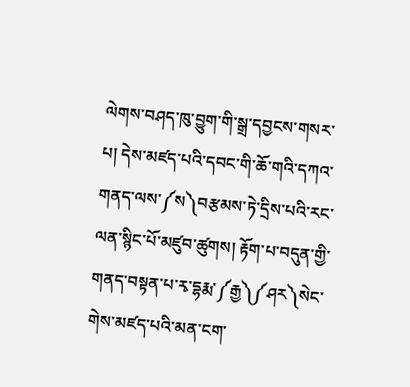ལེགས་བཤད་ཁུ་བྱུག་གི་སྒྲ་དབྱངས་གསར་པ། དེས་མཛད་པའི་དབང་གི་ཆོ་གའི་དཀའ་གནད་ལས་༼ས༽བརྩམས་ཏེ་དྲིས་པའི་རང་ལན་སྙིང་པོ་མཛུབ་ཚུགས། རྟོག་པ་བདུན་གྱི་གནད་བསྟན་པ་རྭ་དྷརྨ་༼རྒྱ༽༼ཤར༽སེང་གེས་མཛད་པའི་མན་ངག་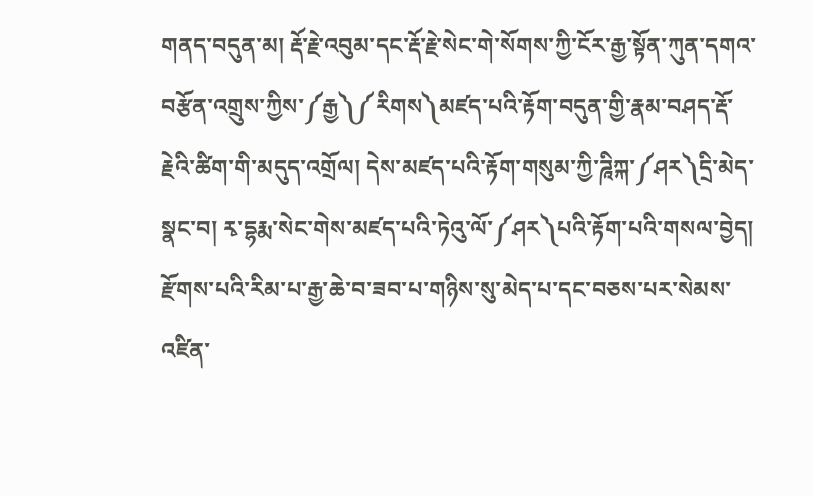གནད་བདུན་མ། རྡོ་རྗེ་འབུམ་དང་རྡོ་རྗེ་སེང་གེ་སོགས་ཀྱི་ངོར་རྒྱ་སྟོན་ཀུན་དགའ་བརྩོན་འགྲུས་ཀྱིས་༼རྒྱ༽༼རིགས༽མཛད་པའི་རྟོག་བདུན་གྱི་རྣམ་བཤད་རྡོ་རྗེའི་ཚིག་གི་མདུད་འགྲོལ། དེས་མཛད་པའི་རྟོག་གསུམ་ཀྱི་ཌཱིཀྐ་༼ཤར༽དྲི་མེད་སྣང་བ། རྭ་དྷརྨ་སེང་གེས་མཛད་པའི་ཏེའུ་ལོ་༼ཤར༽པའི་རྟོག་པའི་གསལ་བྱེད། རྫོགས་པའི་རིམ་པ་རྒྱ་ཆེ་བ་ཟབ་པ་གཉིས་སུ་མེད་པ་དང་བཅས་པར་སེམས་འཛིན་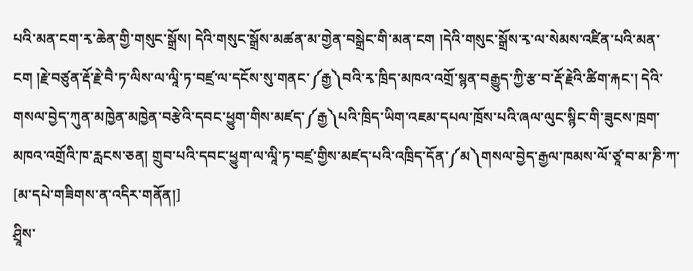པའི་མན་ངག་རྭ་ཆེན་གྱི་གསུང་སྒྲོས། དེའི་གསུང་སྒྲོས་མཚན་མ་གྱེན་བསྒྲེང་གི་མན་ངག །དེའི་གསུང་སྒྲོས་རྭ་ལ་སེམས་འཛིན་པའི་མན་ངག །རྗེ་བཙུན་རྡོ་རྗེ་བཻ་ཏ་ལིས་ལ་ལཱི་ཏ་བཛྲ་ལ་དངོས་སུ་གནང་༼རྒྱ༽བའི་རྭ་ཁྲིད་མཁའ་འགྲོ་སྙན་བརྒྱུད་ཀྱི་རྩ་བ་རྡོ་རྗེའི་ཚིག་རྐང་། དེའི་གསལ་བྱེད་ཀུན་མཁྱེན་མཁྱེན་བརྩེའི་དབང་ཕྱུག་གིས་མཛད་༼རྒྱ༽པའི་ཁྲིད་ཡིག་འཇམ་དཔལ་ཁྲོས་པའི་ཞལ་ལུང་སྙིང་གི་ཟུངས་ཁྲག་མཁའ་འགྲོའི་ཁ་རླངས་ཅན། གྲུབ་པའི་དབང་ཕྱུག་ལ་ལཱི་ཏ་བཛྲ་གྱིས་མཛད་པའི་འཁྲིད་དོན་༼མ༽གསལ་བྱེད་རྒྱལ་ཁམས་ལོ་ཙཱ་བ་མ་ཎི་ཀ་
[མ་དཔེ་གཟིགས་ན་འདིར་གནོན།]
ཤྲཱིས་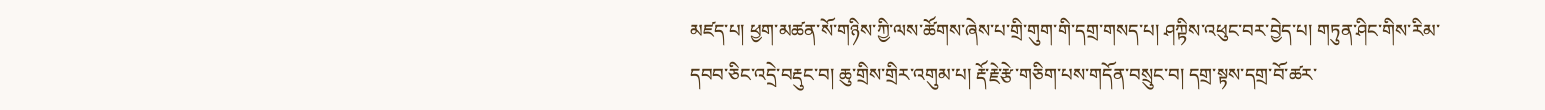མཛད་པ། ཕྱག་མཚན་སོ་གཉིས་ཀྱི་ལས་ཚོགས་ཞེས་པ་གྲི་གུག་གི་དགྲ་གསད་པ། ཤཀྟིས་འཕུང་བར་བྱེད་པ། གཏུན་ཤིང་གིས་རིམ་དབབ་ཅིང་འདྲེ་བརྡུང་བ། ཆུ་གྲིས་གྲིར་འགུམ་པ། རྡོ་རྗེ་རྩེ་གཅིག་པས་གདོན་བསྲུང་བ། དགྲ་སྟས་དགྲ་བོ་ཚར་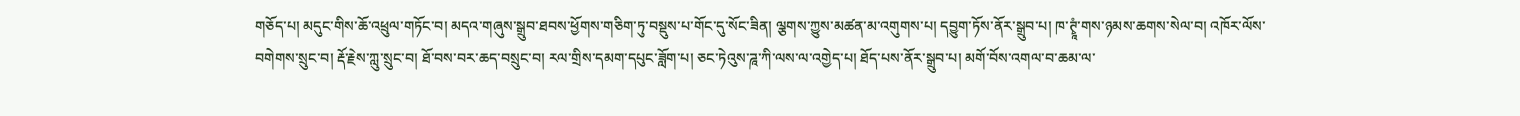གཅོད་པ། མདུང་གིས་ཆོ་འཕྲུལ་གཏོང་བ། མདའ་གཞུས་སྒྲུབ་ཐབས་ཕྱོགས་གཅིག་ཏུ་བསྡུས་པ་གོང་དུ་སོང་ཟིན། ལྕགས་ཀྱུས་མཚན་མ་འགུགས་པ། དབྱུག་ཏོས་ནོར་སྒྲུབ་པ། ཁ་ཊྭཱཾ་གས་ཉམས་ཆགས་སེལ་བ། འཁོར་ལོས་བགེགས་སྲུང་བ། རྡོ་རྗེས་ཀླུ་སྲུང་བ། ཐོ་བས་བར་ཆད་བསྲུང་བ། རལ་གྲིས་དམག་དཔུང་ཟློག་པ། ཅང་ཏེའུས་ཌཱ་ཀི་ལས་ལ་འགྱེད་པ། ཐོད་པས་ནོར་སྒྲུབ་པ། མགོ་བོས་འགལ་བ་ཆམ་ལ་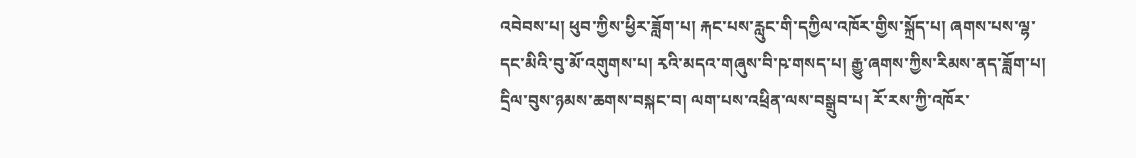འབེབས་པ། ཕུབ་ཀྱིས་ཕྱིར་ཟློག་པ། རྐང་པས་རླུང་གི་དཀྱིལ་འཁོར་གྱིས་སྐྲོད་པ། ཞགས་པས་ལྷ་དང་མིའི་བུ་མོ་འགུགས་པ། རྭའི་མདའ་གཞུས་བི་ཥ་གསད་པ། རྒྱུ་ཞགས་ཀྱིས་རིམས་ནད་ཟློག་པ། དྲིལ་བུས་ཉམས་ཆགས་བསྐང་བ། ལག་པས་འཕྲིན་ལས་བསྒྲུབ་པ། རོ་རས་ཀྱི་འཁོར་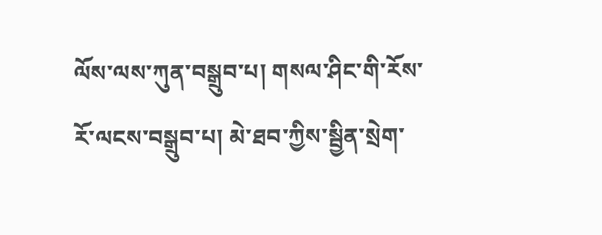ལོས་ལས་ཀུན་བསྒྲུབ་པ། གསལ་ཤིང་གི་རོས་རོ་ལངས་བསྒྲུབ་པ། མེ་ཐབ་ཀྱིས་སྦྱིན་སྲེག་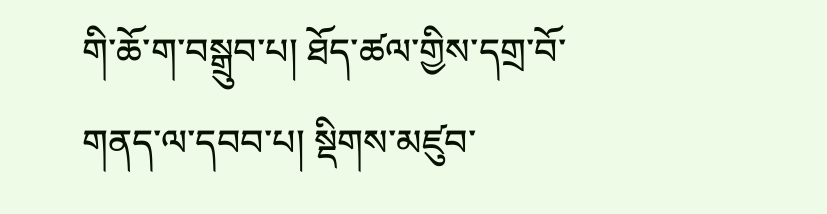གི་ཆོ་ག་བསྒྲུབ་པ། ཐོད་ཚལ་གྱིས་དགྲ་བོ་གནད་ལ་དབབ་པ། སྡིགས་མཛུབ་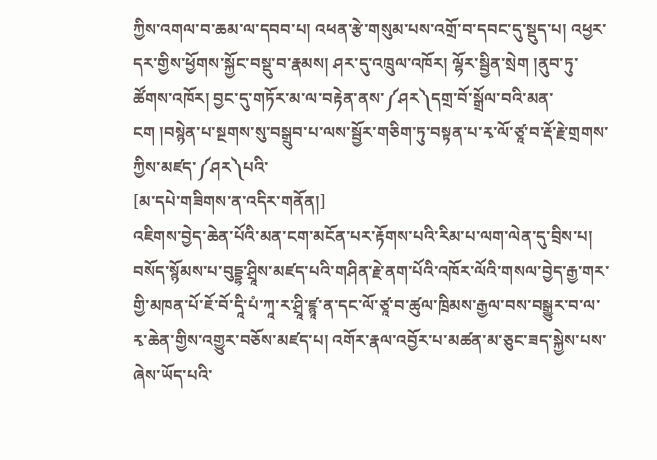ཀྱིས་འགལ་བ་ཆམ་ལ་དབབ་པ། འཕན་རྩེ་གསུམ་པས་འགྲོ་བ་དབང་དུ་སྡུད་པ། འཕྱར་དར་གྱིས་ཕྱོགས་སྐྱོང་བསྡུ་བ་རྣམས། ཤར་དུ་འཁྲུལ་འཁོར། ལྷོར་སྦྱིན་སྲེག །ནུབ་ཏུ་ཚོགས་འཁོར། བྱང་དུ་གཏོར་མ་ལ་བརྟེན་ནས་༼ཤར༽དགྲ་བོ་སྒྲོལ་བའི་མན་ངག །བསྙེན་པ་སྔགས་སུ་བསྒྲུབ་པ་ལས་སྦྱོར་གཅིག་ཏུ་བསྟན་པ་རྭ་ལོ་ཙཱ་བ་རྡོ་རྗེ་གྲགས་ཀྱིས་མཛད་༼ཤར༽པའི་
[མ་དཔེ་གཟིགས་ན་འདིར་གནོན།]
འཇིགས་བྱེད་ཆེན་པོའི་མན་ངག་མངོན་པར་རྟོགས་པའི་རིམ་པ་ལག་ལེན་དུ་བྲིས་པ། བསོད་སྙོམས་པ་བུདྡྷ་ཤྲཱིས་མཛད་པའི་གཤིན་རྗེ་ནག་པོའི་འཁོར་ལོའི་གསལ་བྱེད་རྒྱ་གར་གྱི་མཁན་པོ་ཇོ་བོ་དཱི་པཾ་ཀཱ་ར་ཤྲཱི་ཛྙཱ་ན་དང་ལོ་ཙཱ་བ་ཚུལ་ཁྲིམས་རྒྱལ་བས་བསྒྱུར་བ་ལ་རྭ་ཆེན་གྱིས་འགྱུར་བཅོས་མཛད་པ། འགོར་རྣལ་འབྱོར་པ་མཚན་མ་ཅུང་ཟད་སྐྱེས་པས་ཞེས་ཡོད་པའི་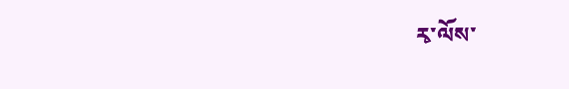རྭ་ལོས་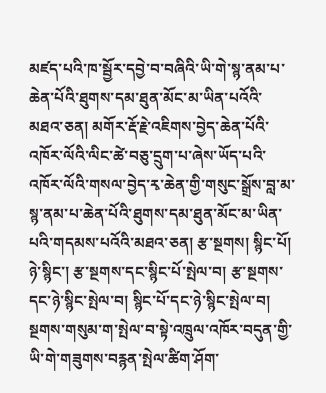མཛད་པའི་ཁ་སྦྱོར་དབྱེ་བ་བཞིའི་ཡི་གེ་སྙ་ནམ་པ་ཆེན་པོའི་ཐུགས་དམ་ཐུན་མོང་མ་ཡིན་པའོའི་མཐའ་ཅན། མགོར་རྡོ་རྗེ་འཇིགས་བྱེད་ཆེན་པོའི་འཁོར་ལོའི་ལིང་ཚེ་བཅུ་དྲུག་པ་ཞེས་ཡོད་པའི་འཁོར་ལོའི་གསལ་བྱེད་རྭ་ཆེན་གྱི་གསུང་སྒྲོས་བླ་མ་སྙ་ནམ་པ་ཆེན་པོའི་ཐུགས་དམ་ཐུན་མོང་མ་ཡིན་པའི་གདམས་པའོའི་མཐའ་ཅན། རྩ་སྔགས། སྙིང་པོ། ཉེ་སྙིང་། རྩ་སྔགས་དང་སྙིང་པོ་སྤེལ་བ། རྩ་སྔགས་དང་ཉེ་སྙིང་སྤེལ་བ། སྙིང་པོ་དང་ཉེ་སྙིང་སྤེལ་བ། སྔགས་གསུམ་ག་སྤེལ་བ་སྟེ་འཁྲུལ་འཁོར་བདུན་གྱི་ཡི་གེ་གཟུགས་བརྙན་སྤེལ་ཚིག་ཤོག་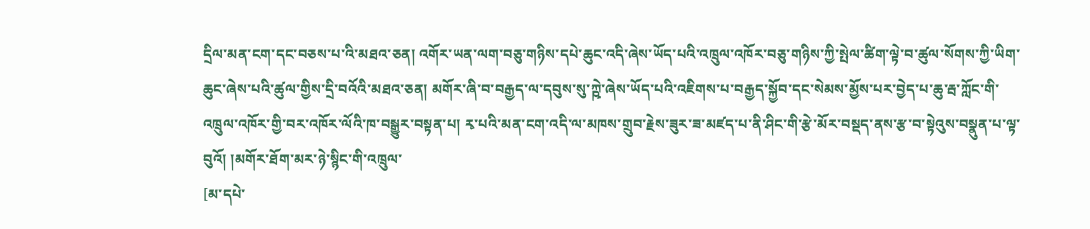དྲིལ་མན་ངག་དང་བཅས་པ་འི་མཐའ་ཅན། འགོར་ཡན་ལག་བཅུ་གཉིས་དཔེ་ཆུང་འདི་ཞེས་ཡོད་པའི་འཁྲུལ་འཁོར་བཅུ་གཉིས་ཀྱི་སྤེལ་ཚིག་ལྟེ་བ་ཚུལ་སོགས་ཀྱི་ཡིག་ཆུང་ཞེས་པའི་ཚུལ་གྱིས་དྲི་བའོའི་མཐའ་ཅན། མགོར་ཞི་བ་བརྒྱད་ལ་དབུས་སུ་ཀྵེ་ཞེས་ཡོད་པའི་འཇིགས་པ་བརྒྱད་སྐྱོབ་དང་སེམས་མྱོས་པར་བྱེད་པ་ཆུ་རྦ་ཀློང་གི་འཁྲུལ་འཁོར་གྱི་བར་འཁོར་ལོའི་ཁ་བསྒྱུར་བསྟན་པ། རྭ་པའི་མན་ངག་འདི་ལ་མཁས་གྲུབ་རྗེས་ཟུར་ཟ་མཛད་པ་ནི་ཤིང་གི་རྩེ་མོར་བསྡད་ནས་རྩ་བ་སྟེའུས་བསྣུན་པ་ལྟ་བུའོ། །མགོར་ཐོག་མར་ཉེ་སྙིང་གི་འཁྲུལ་
[མ་དཔེ་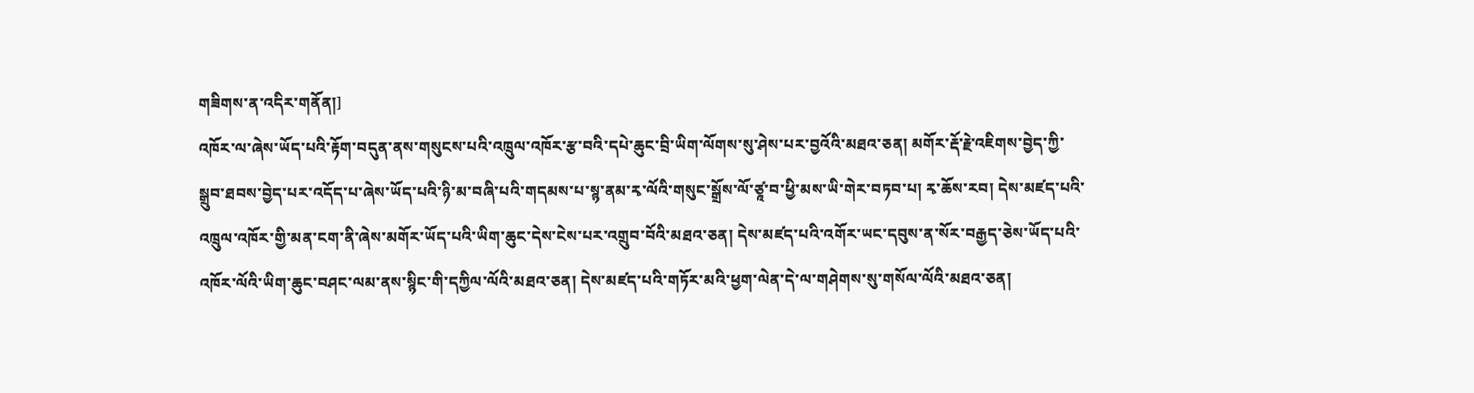གཟིགས་ན་འདིར་གནོན།]
འཁོར་ལ་ཞེས་ཡོད་པའི་རྟོག་བདུན་ནས་གསུངས་པའི་འཁྲུལ་འཁོར་རྩ་བའི་དཔེ་ཆུང་བྲི་ཡིག་ལོགས་སུ་ཤེས་པར་བྱའོའི་མཐའ་ཅན། མགོར་རྡོ་རྗེ་འཇིགས་བྱེད་ཀྱི་སྒྲུབ་ཐབས་བྱེད་པར་འདོད་པ་ཞེས་ཡོད་པའི་ཉི་མ་བཞི་པའི་གདམས་པ་སྙ་ནམ་རྭ་ལོའི་གསུང་སྒྲོས་ལོ་ཙཱ་བ་ཕྱི་མས་ཡི་གེར་བཏབ་པ། རྭ་ཆོས་རབ། དེས་མཛད་པའི་འཁྲུལ་འཁོར་གྱི་མན་ངག་ནི་ཞེས་མགོར་ཡོད་པའི་ཡིག་ཆུང་དེས་ངེས་པར་འགྲུབ་བོའི་མཐའ་ཅན། དེས་མཛད་པའི་འགོར་ཡང་དབུས་ན་སོར་བརྒྱད་ཅེས་ཡོད་པའི་འཁོར་ལོའི་ཡིག་ཆུང་བཤང་ལམ་ནས་སྙིང་གི་དཀྱིལ་ལོའི་མཐའ་ཅན། དེས་མཛད་པའི་གཏོར་མའི་ཕྱག་ལེན་དེ་ལ་གཤེགས་སུ་གསོལ་ལོའི་མཐའ་ཅན།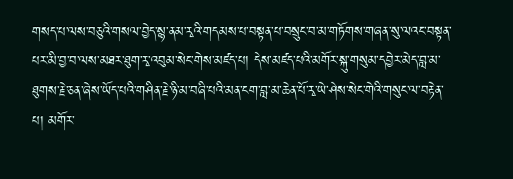གསད་པ་ལས་བཅུའི་གསལ་བྱེད་སྙ་ནམ་རྭའི་གདམས་པ་བསྟན་པ་བསྲུང་བ་མ་གཏོགས་གཞན་སུ་ལའང་བསྟན་པར་མི་བྱ་བ་ལས་མཐར་ཐུག་རྭ་འབུམ་སེང་གེས་མཛད་པ། དེས་མཛད་པའི་མགོར་སྐུ་གསུམ་དབྱེར་མེད་བླ་མ་ཐུགས་རྗེ་ཅན་ཞེས་ཡོད་པའི་གཤིན་རྗེ་ཉི་མ་བཞི་པའི་མན་ངག་བླ་མ་ཆེན་པོ་རྭ་ཡེ་ཤེས་སེང་གེའི་གསུང་ལ་བརྟེན་པ། མགོར་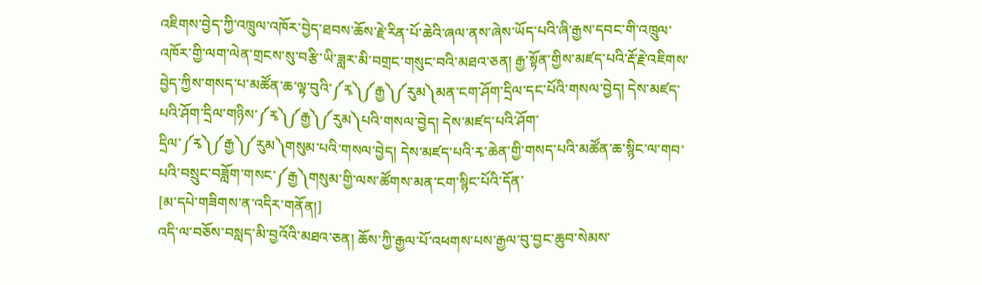འཇིགས་བྱེད་ཀྱི་འཁྲུལ་འཁོར་བྱེད་ཐབས་ཆོས་རྗེ་རིན་པོ་ཆེའི་ཞལ་ནས་ཞེས་ཡོད་པའི་ཞི་རྒྱས་དབང་གི་འཁྲུལ་འཁོར་གྱི་ལག་ལེན་གྲངས་སུ་བརྩི་ཡི་ཟླར་མི་བགྲང་གསུང་བའི་མཐའ་ཅན། རྒྱ་སྟོན་གྱིས་མཛད་པའི་རྡོ་རྗེ་འཇིགས་བྱེད་ཀྱིས་གསད་པ་མཚོན་ཆ་ལྟ་བུའི་༼རྭ༽༼རྒྱ༽༼རུམ༽མན་ངག་ཤོག་དྲིལ་དང་པོའི་གསལ་བྱེད། དེས་མཛད་པའི་ཤོག་དྲིལ་གཉིས་༼རྭ༽༼རྒྱ༽༼རུམ༽པའི་གསལ་བྱེད། དེས་མཛད་པའི་ཤོག་དྲིལ་༼རྭ༽༼རྒྱ༽༼རུམ༽གསུམ་པའི་གསལ་བྱེད། དེས་མཛད་པའི་རྭ་ཆེན་གྱི་གསད་པའི་མཚོན་ཆ་སྙིང་ལ་གབ་པའི་བསྲུང་བཟློག་གསང་༼རྒྱ༽གསུམ་གྱི་ལས་ཚོགས་མན་ངག་སྙིང་པོའི་དོན་
[མ་དཔེ་གཟིགས་ན་འདིར་གནོན།]
འདི་ལ་བཅོས་བསླད་མི་བྱའོའི་མཐའ་ཅན། ཆོས་ཀྱི་རྒྱལ་པོ་འཕགས་པས་རྒྱལ་བུ་བྱང་ཆུབ་སེམས་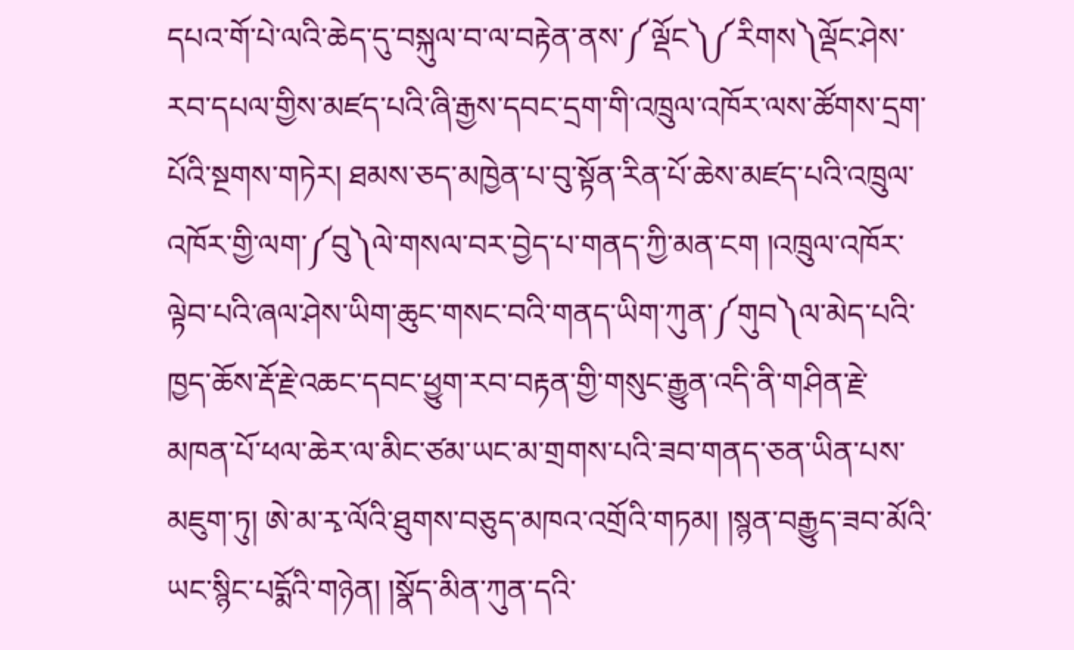དཔའ་གོ་པེ་ལའི་ཆེད་དུ་བསྐུལ་བ་ལ་བརྟེན་ནས་༼ལྡོང༽༼རིགས༽ལྡོང་ཤེས་རབ་དཔལ་གྱིས་མཛད་པའི་ཞི་རྒྱས་དབང་དྲག་གི་འཁྲུལ་འཁོར་ལས་ཚོགས་དྲག་པོའི་སྔགས་གཏེར། ཐམས་ཅད་མཁྱེན་པ་བུ་སྟོན་རིན་པོ་ཆེས་མཛད་པའི་འཁྲུལ་འཁོར་གྱི་ལག་༼བུ༽ལེ་གསལ་བར་བྱེད་པ་གནད་ཀྱི་མན་ངག །འཁྲུལ་འཁོར་ལྟེབ་པའི་ཞལ་ཤེས་ཡིག་ཆུང་གསང་བའི་གནད་ཡིག་ཀུན་༼གུབ༽ལ་མེད་པའི་ཁྱད་ཆོས་རྡོ་རྗེ་འཆང་དབང་ཕྱུག་རབ་བརྟན་གྱི་གསུང་རྒྱུན་འདི་ནི་གཤིན་རྗེ་མཁན་པོ་ཕལ་ཆེར་ལ་མིང་ཙམ་ཡང་མ་གྲགས་པའི་ཟབ་གནད་ཅན་ཡིན་པས་མཇུག་ཏུ། ཨེ་མ་རྭ་ལོའི་ཐུགས་བཅུད་མཁའ་འགྲོའི་གཏམ། །སྙན་བརྒྱུད་ཟབ་མོའི་ཡང་སྙིང་པདྨོའི་གཉེན། །སྣོད་མིན་ཀུན་དའི་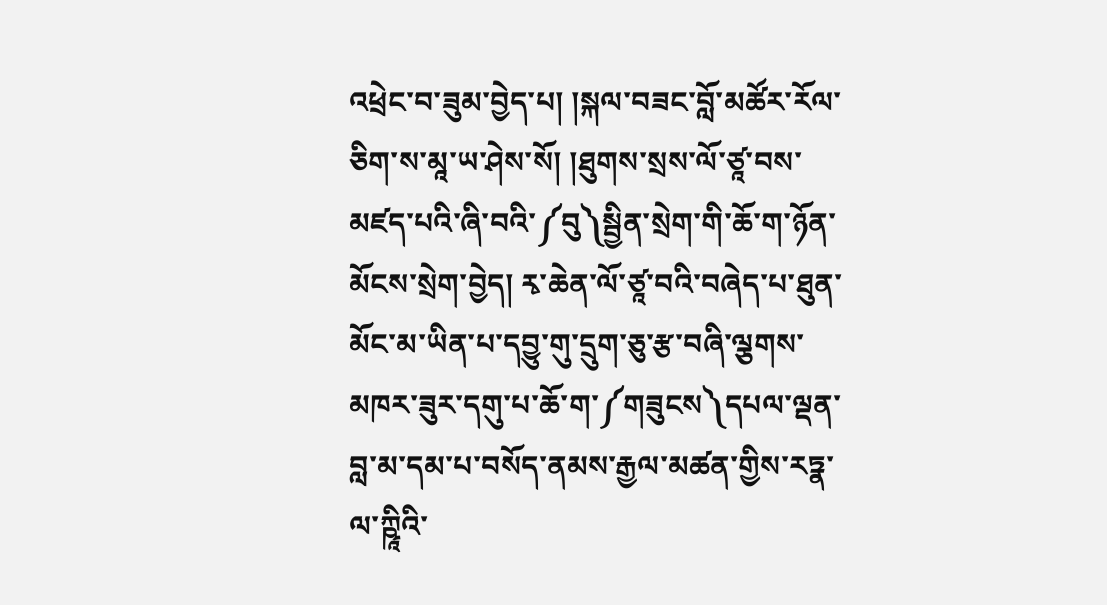འཕྲེང་བ་ཟུམ་བྱེད་པ། །སྐལ་བཟང་བློ་མཚོར་རོལ་ཅིག་ས་མཱ་ཡ་ཤེས་སོ། །ཐུགས་སྲས་ལོ་ཙཱ་བས་མཛད་པའི་ཞི་བའི་༼བུ༽སྦྱིན་སྲེག་གི་ཆོ་ག་ཉོན་མོངས་སྲེག་བྱེད། རྭ་ཆེན་ལོ་ཙཱ་བའི་བཞེད་པ་ཐུན་མོང་མ་ཡིན་པ་དབྱུ་གུ་དྲུག་ཅུ་རྩ་བཞི་ལྕགས་མཁར་ཟུར་དགུ་པ་ཆོ་ག་༼གཟུངས༽དཔལ་ལྡན་བླ་མ་དམ་པ་བསོད་ནམས་རྒྱལ་མཚན་གྱིས་རཏྣ་ལ་ཀྵཱིའི་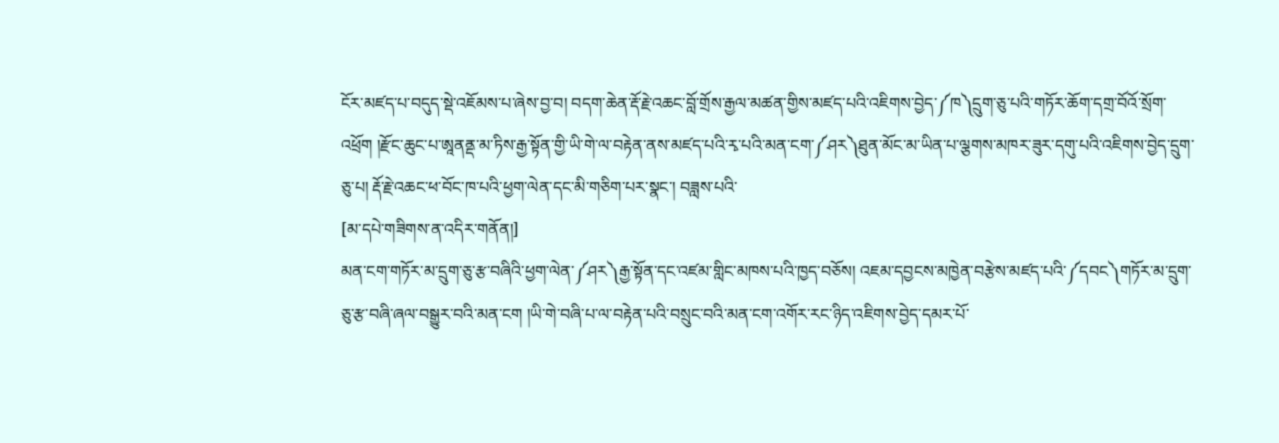ངོར་མཛད་པ་བདུད་སྡེ་འཇོམས་པ་ཞེས་བྱ་བ། བདག་ཆེན་རྡོ་རྗེ་འཆང་བློ་གྲོས་རྒྱལ་མཚན་གྱིས་མཛད་པའི་འཇིགས་བྱེད་༼ཁ༽དྲུག་ཅུ་པའི་གཏོར་ཆོག་དགྲ་བོའོ་སྲོག་འཕྲོག །རྫོང་ཆུང་པ་ཨཱནནྡ་མ་ཏིས་རྒྱ་སྟོན་གྱི་ཡི་གེ་ལ་བརྟེན་ནས་མཛད་པའི་རྭ་པའི་མན་ངག་༼ཤར༽ཐུན་མོང་མ་ཡིན་པ་ལྕགས་མཁར་ཟུར་དགུ་པའི་འཇིགས་བྱེད་དྲུག་ཅུ་པ། རྡོ་རྗེ་འཆང་ཕ་བོང་ཁ་པའི་ཕྱག་ལེན་དང་མི་གཅིག་པར་སྣང་། བཟླས་པའི་
[མ་དཔེ་གཟིགས་ན་འདིར་གནོན།]
མན་ངག་གཏོར་མ་དྲུག་ཅུ་རྩ་བཞིའི་ཕྱག་ལེན་༼ཤར༽རྒྱ་སྟོན་དང་འཛམ་གླིང་མཁས་པའི་ཁྱད་བཅོས། འཇམ་དབྱངས་མཁྱེན་བརྩེས་མཛད་པའི་༼དབང༽གཏོར་མ་དྲུག་ཅུ་རྩ་བཞི་ཞལ་བསྒྱུར་བའི་མན་ངག །ཡི་གེ་བཞི་པ་ལ་བརྟེན་པའི་བསྲུང་བའི་མན་ངག་འགོར་རང་ཉིད་འཇིགས་བྱེད་དམར་པོ་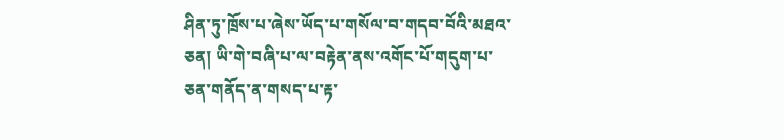ཤིན་ཏུ་ཁྲོས་པ་ཞེས་ཡོད་པ་གསོལ་བ་གདབ་བོའི་མཐའ་ཅན། ཡི་གེ་བཞི་པ་ལ་བརྟེན་ནས་འགོང་པོ་གདུག་པ་ཅན་གནོད་ན་གསད་པ་རྟ་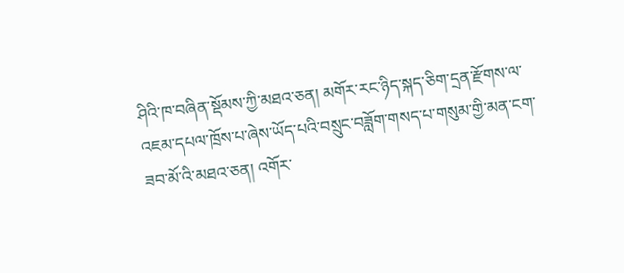ཤིའི་ཁ་བཞིན་སྡོམས་ཀྱི་མཐའ་ཅན། མགོར་རང་ཉིད་སྐད་ཅིག་དྲན་རྫོགས་ལ་འཇམ་དཔལ་ཁྲོས་པ་ཞེས་ཡོད་པའི་བསྲུང་བཟློག་གསད་པ་གསུམ་གྱི་མན་ངག་ཟབ་མོ་འི་མཐའ་ཅན། འགོར་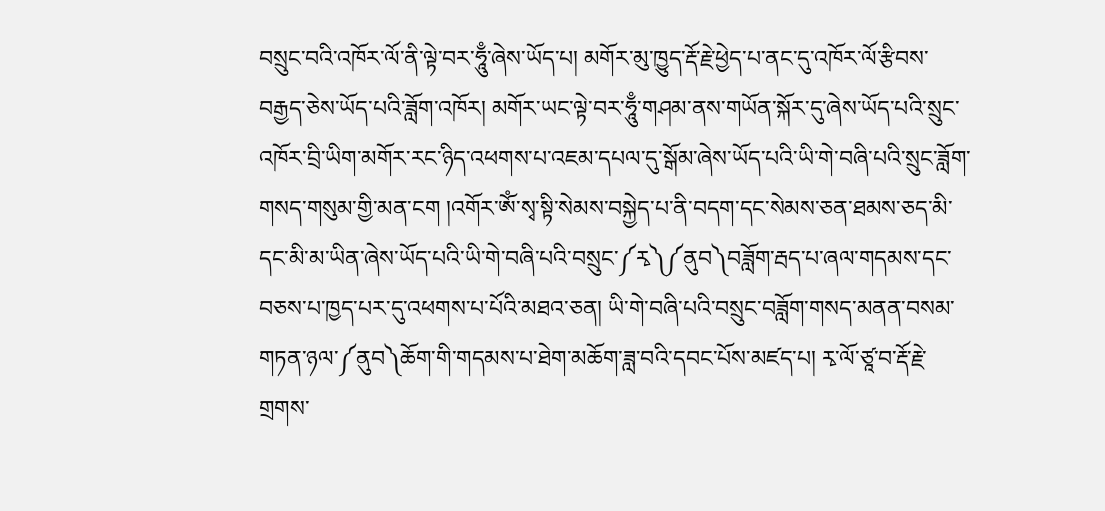བསྲུང་བའི་འཁོར་ལོ་ནི་ལྟེ་བར་ཧཱུྃ་ཞེས་ཡོད་པ། མགོར་མུ་ཁྱུད་རྡོ་རྗེ་ཕྱེད་པ་ནང་དུ་འཁོར་ལོ་རྩིབས་བརྒྱད་ཅེས་ཡོད་པའི་ཟློག་འཁོར། མགོར་ཡང་ལྟེ་བར་ཧཱུྃ་གཤམ་ནས་གཡོན་སྐོར་དུ་ཞེས་ཡོད་པའི་སྲུང་འཁོར་བྲི་ཡིག་མགོར་རང་ཉིད་འཕགས་པ་འཇམ་དཔལ་དུ་སྒོམ་ཞེས་ཡོད་པའི་ཡི་གེ་བཞི་པའི་སྲུང་ཟློག་གསད་གསུམ་གྱི་མན་ངག །འགོར་ཨོཾ་སྭ་སྟི་སེམས་བསྐྱེད་པ་ནི་བདག་དང་སེམས་ཅན་ཐམས་ཅད་མི་དང་མི་མ་ཡིན་ཞེས་ཡོད་པའི་ཡི་གེ་བཞི་པའི་བསྲུང་༼རྭ༽༼ནུབ༽བཟློག་རྦད་པ་ཞལ་གདམས་དང་བཅས་པ་ཁྱད་པར་དུ་འཕགས་པ་པོའི་མཐའ་ཅན། ཡི་གེ་བཞི་པའི་བསྲུང་བཟློག་གསད་མནན་བསམ་གཏན་ཉལ་༼ནུབ༽ཆོག་གི་གདམས་པ་ཐེག་མཆོག་ཟླ་བའི་དབང་པོས་མཛད་པ། རྭ་ལོ་ཙཱ་བ་རྡོ་རྗེ་གྲགས་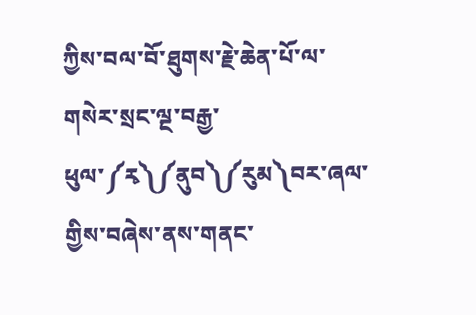ཀྱིས་བལ་བོ་ཐུགས་རྗེ་ཆེན་པོ་ལ་གསེར་སྲང་ལྔ་བརྒྱ་ཕུལ་༼རྭ༽༼ནུབ༽༼རུམ༽བར་ཞལ་གྱིས་བཞེས་ནས་གནང་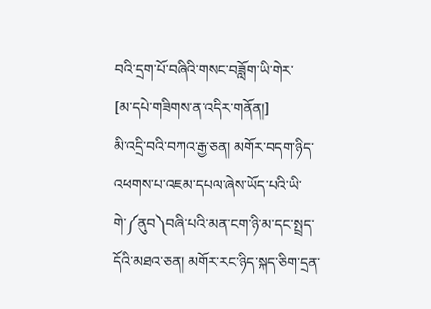བའི་དྲག་པོ་བཞིའི་གསང་བཟློག་ཡི་གེར་
[མ་དཔེ་གཟིགས་ན་འདིར་གནོན།]
མི་འདྲི་བའི་བཀའ་རྒྱ་ཅན། མགོར་བདག་ཉིད་འཕགས་པ་འཇམ་དཔལ་ཞེས་ཡོད་པའི་ཡི་གེ་༼ནུབ༽བཞི་པའི་མན་ངག་ཉི་མ་དང་སྤྲད་དོའི་མཐའ་ཅན། མགོར་རང་ཉིད་སྐད་ཅིག་དྲན་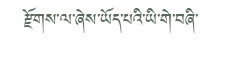རྫོགས་ལ་ཞེས་ཡོད་པའི་ཡི་གེ་བཞི་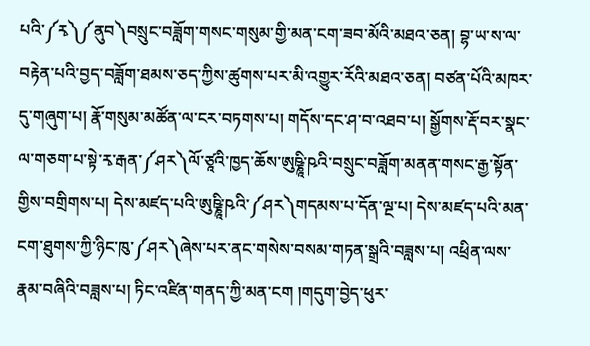པའི་༼རྭ༽༼ནུབ༽བསྲུང་བཟློག་གསང་གསུམ་གྱི་མན་ངག་ཟབ་མོའི་མཐའ་ཅན། བྷ་ཡ་ས་ལ་བརྟེན་པའི་བྱད་བཟློག་ཐམས་ཅད་ཀྱིས་ཚུགས་པར་མི་འགྱུར་རོའི་མཐའ་ཅན། བཙན་པོའི་མཁར་དུ་གཞུག་པ། རྣོ་གསུམ་མཚོན་ལ་ངར་བཏགས་པ། གདོས་དང་ཤ་བ་འཐབ་པ། སྒྱོགས་རྡོ་བར་སྣང་ལ་གཅག་པ་སྟེ་རྭ་རྒན་༼ཤར༽ལོ་ཙཱའི་ཁྱད་ཆོས་ཨུཥྞཱི་ཥའི་བསྲུང་བཟློག་མནན་གསང་རྒྱ་སྟོན་གྱིས་བགྲིགས་པ། དེས་མཛད་པའི་ཨུཥྞཱི་ཥའི་༼ཤར༽གདམས་པ་དོན་ལྔ་པ། དེས་མཛད་པའི་མན་ངག་ཐུགས་ཀྱི་ཉིང་ཁུ་༼ཤར༽ཞེས་པར་ནང་གསེས་བསམ་གཏན་སྒྲའི་བཟླས་པ། འཕྲིན་ལས་རྣམ་བཞིའི་བཟླས་པ། ཏིང་འཛིན་གནད་ཀྱི་མན་ངག །གདུག་བྱེད་ཕུར་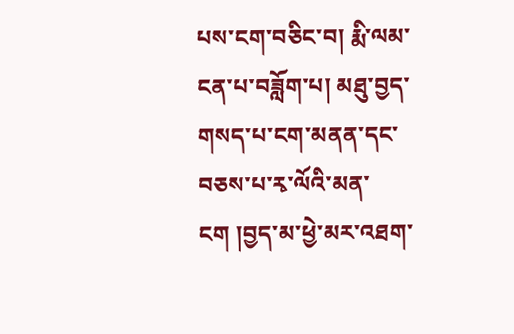པས་ངག་བཅིང་བ། རྨི་ལམ་ངན་པ་བཟློག་པ། མཐུ་བྱད་གསད་པ་ངག་མནན་དང་བཅས་པ་རྭ་ལོའི་མན་ངག །བྱད་མ་ཕྱེ་མར་འཐག་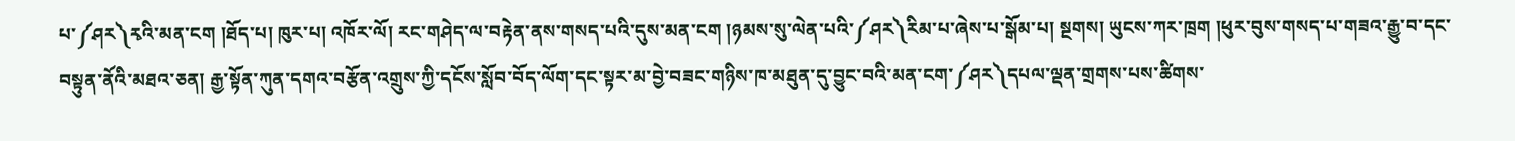པ་༼ཤར༽རྭའི་མན་ངག །ཐོད་པ། ཁུར་པ། འཁོར་ལོ། རང་གཤེད་ལ་བརྟེན་ནས་གསད་པའི་དུས་མན་ངག །ཉམས་སུ་ལེན་པའི་༼ཤར༽རིམ་པ་ཞེས་པ་སྒོམ་པ། སྔགས། ཡུངས་ཀར་ཁྲག །ཕུར་བུས་གསད་པ་གཟའ་རྒྱུ་བ་དང་བསྟུན་ནོའི་མཐའ་ཅན། རྒྱ་སྟོན་ཀུན་དགའ་བརྩོན་འགྲུས་ཀྱི་དངོས་སློབ་བོད་ལོག་དང་སྟར་མ་བྱེ་བཟང་གཉིས་ཁ་མཐུན་དུ་བྱུང་བའི་མན་ངག་༼ཤར༽དཔལ་ལྡན་གྲགས་པས་ཚིགས་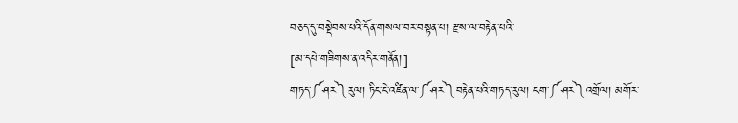བཅད་དུ་བསྡེབས་པའི་དོན་གསལ་བར་བསྟན་པ། རྫས་ལ་བརྟེན་པའི་
[མ་དཔེ་གཟིགས་ན་འདིར་གནོན།]
གཏད་༼ཤར༽རུལ། ཏིང་ངེ་འཛིན་ལ་༼ཤར༽བརྟེན་པའི་གཏད་རུལ། ངག་༼ཤར༽འགྲོལ། མགོར་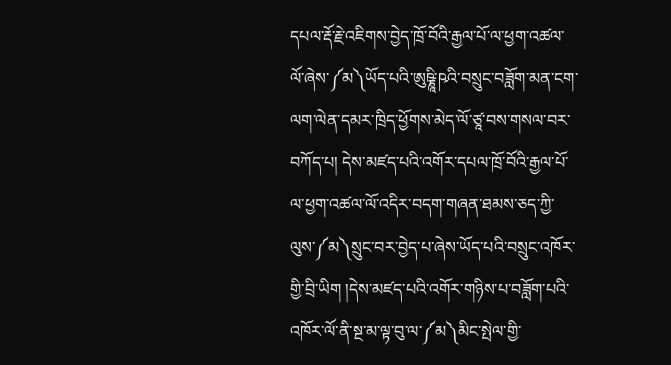དཔལ་རྡོ་རྗེ་འཇིགས་བྱེད་ཁྲོ་བོའི་རྒྱལ་པོ་ལ་ཕྱག་འཚལ་ལོ་ཞེས་༼མ༽ཡོད་པའི་ཨུཥྞཱི་ཥའི་བསྲུང་བཟློག་མན་ངག་ལག་ལེན་དམར་ཁྲིད་ཕྱོགས་མེད་ལོ་ཙཱ་བས་གསལ་བར་བཀོད་པ། དེས་མཛད་པའི་འགོར་དཔལ་ཁྲོ་བོའི་རྒྱལ་པོ་ལ་ཕྱག་འཚལ་ལོ་འདིར་བདག་གཞན་ཐམས་ཅད་ཀྱི་ལུས་༼མ༽སྲུང་བར་བྱེད་པ་ཞེས་ཡོད་པའི་བསྲུང་འཁོར་གྱི་བྲི་ཡིག །དེས་མཛད་པའི་འགོར་གཉིས་པ་བཟློག་པའི་འཁོར་ལོ་ནི་སྔ་མ་ལྟ་བུ་ལ་༼མ༽མིང་སྤེལ་གྱི་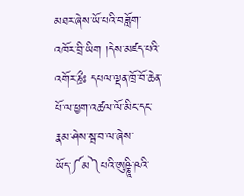མཐར་ཞེས་ཡོ་པའི་བཟློག་འཁོར་བྲི་ཡིག །དེས་མཛད་པའི་འགོར་ཎྲྀཿ དཔལ་ལྡན་ཁྲོ་བོ་ཆེན་པོ་ལ་ཕྱག་འཚལ་ལོ་མིང་དང་རྣམ་ཤེས་སྦ་བ་ལ་ཞེས་ཡོད་༼མ༽པའི་ཨུཥྞཱི་ཥའི་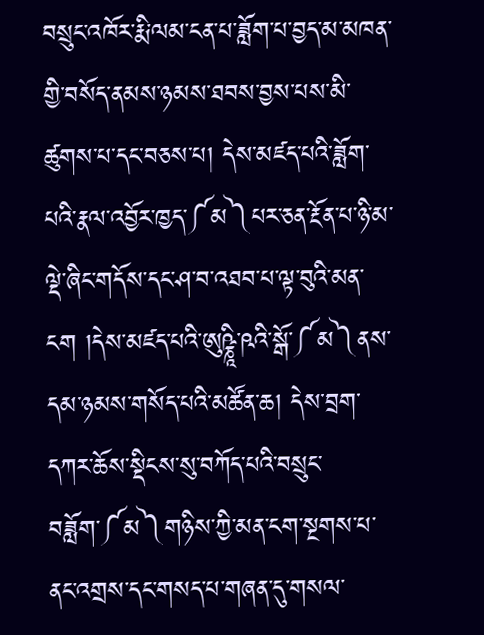བསྲུང་འཁོར་རྨི་ལམ་ངན་པ་ཟློག་པ་བྱད་མ་མཁན་གྱི་བསོད་ནམས་ཉམས་ཐབས་བྱས་པས་མི་ཚུགས་པ་དང་བཅས་པ། དེས་མཛད་པའི་ཟློག་པའི་རྣལ་འབྱོར་ཁྱད་༼མ༽པར་ཅན་རྔོན་པ་ཉི་མ་ལྡེ་ཞིང་གདོས་དང་ཤ་བ་འཐབ་པ་ལྟ་བུའི་མན་ངག །དེས་མཛད་པའི་ཨུཥྞཱི་ཥའི་སྒོ་༼མ༽ནས་དམ་ཉམས་གསོད་པའི་མཚོན་ཆ། དེས་བྲག་དཀར་ཆོས་སྡིངས་སུ་བཀོད་པའི་བསྲུང་བཟློག་༼མ༽གཉིས་ཀྱི་མན་ངག་སྔགས་པ་ནང་འགྲས་དང་གསད་པ་གཞན་དུ་གསལ་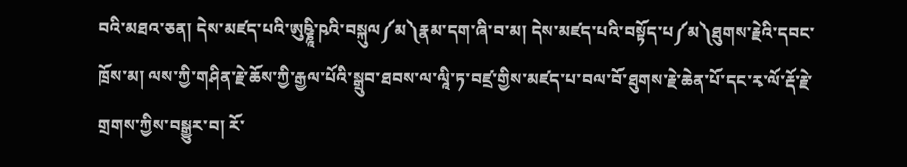བའི་མཐའ་ཅན། དེས་མཛད་པའི་ཨུཥྞཱི་ཥའི་བསྐུལ༼མ༽རྣམ་དག་ཞི་བ་མ། དེས་མཛད་པའི་བསྟོད་པ༼མ༽ཐུགས་རྗེའི་དབང་ཁྲོས་མ། ལས་ཀྱི་གཤིན་རྗེ་ཆོས་ཀྱི་རྒྱལ་པོའི་སྒྲུབ་ཐབས་ལ་ལཱི་ཏ་བཛྲ་གྱིས་མཛད་པ་བལ་བོ་ཐུགས་རྗེ་ཆེན་པོ་དང་རྭ་ལོ་རྡོ་རྗེ་གྲགས་ཀྱིས་བསྒྱུར་བ། རོ་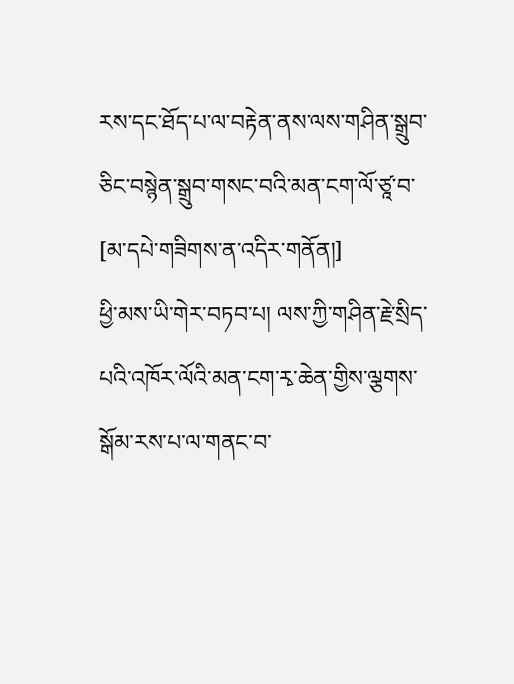རས་དང་ཐོད་པ་ལ་བརྟེན་ནས་ལས་གཤིན་སྒྲུབ་ཅིང་བསྙེན་སྒྲུབ་གསང་བའི་མན་ངག་ལོ་ཙཱ་བ་
[མ་དཔེ་གཟིགས་ན་འདིར་གནོན།]
ཕྱི་མས་ཡི་གེར་བཏབ་པ། ལས་ཀྱི་གཤིན་རྗེ་སྲིད་པའི་འཁོར་ལོའི་མན་ངག་རྭ་ཆེན་གྱིས་ལྕགས་སྒོམ་རས་པ་ལ་གནང་བ་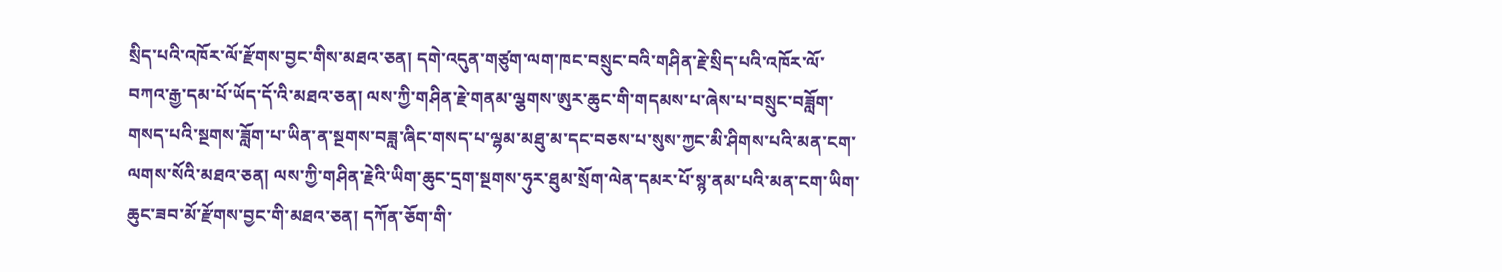སྲིད་པའི་འཁོར་ལོ་རྫོགས་བྱང་གིས་མཐའ་ཅན། དགེ་འདུན་གཙུག་ལག་ཁང་བསྲུང་བའི་གཤིན་རྗེ་སྲིད་པའི་འཁོར་ལོ་བཀའ་རྒྱ་དམ་པོ་ཡོད་དོ་འི་མཐའ་ཅན། ལས་ཀྱི་གཤིན་རྗེ་གནམ་ལྕགས་ཨུར་ཆུང་གི་གདམས་པ་ཞེས་པ་བསྲུང་བཟློག་གསད་པའི་སྔགས་ཟློག་པ་ཡིན་ན་སྔགས་བཟླ་ཞིང་གསད་པ་ལྷམ་མཐུ་མ་དང་བཅས་པ་སུས་ཀྱང་མི་ཤིགས་པའི་མན་ངག་ལགས་སོའི་མཐའ་ཅན། ལས་ཀྱི་གཤིན་རྗེའི་ཡིག་ཆུང་དྲག་སྔགས་ཧུར་ཐུམ་སྲོག་ལེན་དམར་པོ་སྙ་ནམ་པའི་མན་ངག་ཡིག་ཆུང་ཟབ་མོ་རྫོགས་བྱང་གི་མཐའ་ཅན། དཀོན་ཅོག་གི་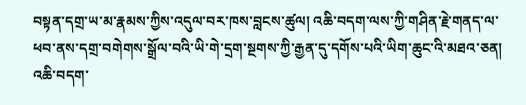བསྟན་དགྲ་ཡ་མ་རྣམས་ཀྱིས་འདུལ་བར་ཁས་བླངས་ཚུལ། འཆི་བདག་ལས་ཀྱི་གཤིན་རྗེ་གནད་ལ་ཕབ་ནས་དགྲ་བགེགས་སྒྲོལ་བའི་ཡི་གེ་དྲག་སྔགས་ཀྱི་རྒྱན་དུ་དགོས་པའི་ཡིག་ཆུང་འི་མཐའ་ཅན། འཆི་བདག་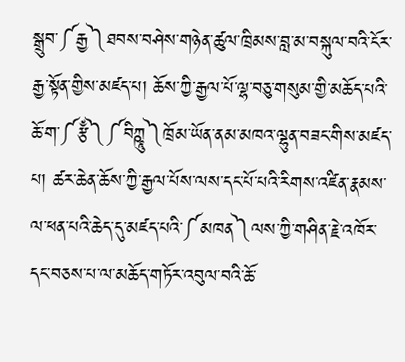སྒྲུབ་༼རྒྱ༽ཐབས་བཤེས་གཉེན་ཚུལ་ཁྲིམས་བླ་མ་བསྐུལ་བའི་ངོར་རྒྱ་སྟོན་གྱིས་མཛད་པ། ཆོས་ཀྱི་རྒྱལ་པོ་ལྷ་བཅུ་གསུམ་གྱི་མཆོད་པའི་ཆོ་ག་༼རྩྃ༽༼བིཀྵཱུ༽ཁྲོམ་ཡོན་ནམ་མཁའ་ལྷུན་བཟང་གིས་མཛད་པ། ཚར་ཆེན་ཆོས་ཀྱི་རྒྱལ་པོས་ལས་དང་པོ་པའི་རིགས་འཛིན་རྣམས་ལ་ཕན་པའི་ཆེད་དུ་མཛད་པའི་༼མཁན༽ལས་ཀྱི་གཤིན་རྗེ་འཁོར་དང་བཅས་པ་ལ་མཆོད་གཏོར་འབུལ་བའི་ཆོ་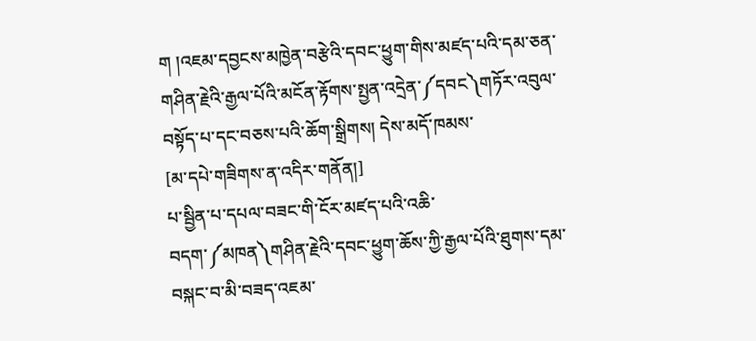ག །འཇམ་དབྱངས་མཁྱེན་བརྩེའི་དབང་ཕྱུག་གིས་མཛད་པའི་དམ་ཅན་གཤིན་རྗེའི་རྒྱལ་པོའི་མངོན་རྟོགས་སྤྱན་འདྲེན་༼དབང༽གཏོར་འབུལ་བསྟོད་པ་དང་བཅས་པའི་ཆོག་སྒྲིགས། དེས་མདོ་ཁམས་
[མ་དཔེ་གཟིགས་ན་འདིར་གནོན།]
པ་སྦྱིན་པ་དཔལ་བཟང་གི་ངོར་མཛད་པའི་འཆི་བདག་༼མཁན༽གཤིན་རྗེའི་དབང་ཕྱུག་ཆོས་ཀྱི་རྒྱལ་པོའི་ཐུགས་དམ་བསྐང་བ་མི་བཟད་འཇམ་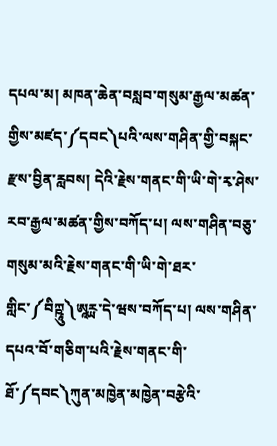དཔལ་མ། མཁན་ཆེན་བསླབ་གསུམ་རྒྱལ་མཚན་གྱིས་མཛད་༼དབང༽པའི་ལས་གཤིན་གྱི་བསྐང་རྫས་བྱིན་རླབས། དེའི་རྗེས་གནང་གི་ཡི་གེ་རྭ་ཤེས་རབ་རྒྱལ་མཚན་གྱིས་བཀོད་པ། ལས་གཤིན་བཅུ་གསུམ་མའི་རྗེས་གནང་གི་ཡི་གེ་ཐར་གླིང་༼བིཀྵཱུ༽ཨཱཪྻ་དེ་ཝས་བཀོད་པ། ལས་གཤིན་དཔའ་བོ་གཅིག་པའི་རྗེས་གནང་གི་ཐོ་༼དབང༽ཀུན་མཁྱེན་མཁྱེན་བརྩེའི་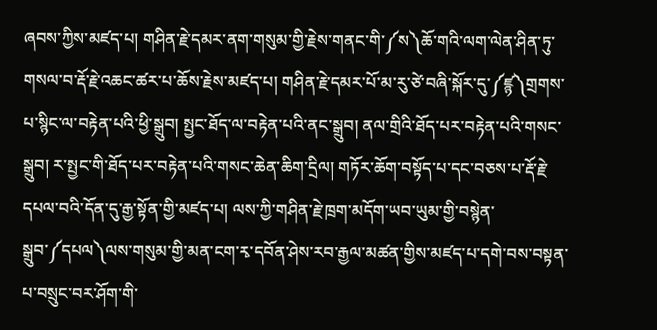ཞབས་ཀྱིས་མཛད་པ། གཤིན་རྗེ་དམར་ནག་གསུམ་གྱི་རྗེས་གནང་གི་༼ས༽ཆོ་གའི་ལག་ལེན་ཤིན་ཏུ་གསལ་བ་རྡོ་རྗེ་འཆང་ཚར་པ་ཆོས་རྗེས་མཛད་པ། གཤིན་རྗེ་དམར་པོ་མ་རུ་ཙེ་བཞི་སྐོར་དུ་༼ཛྙ༽གྲགས་པ་སྙིང་ལ་བརྟེན་པའི་ཕྱི་སྒྲུབ། སྤྱང་ཐོད་ལ་བརྟེན་པའི་ནང་སྒྲུབ། ནལ་གྲིའི་ཐོད་པར་བརྟེན་པའི་གསང་སྒྲུབ། ར་སྤྱང་གི་ཐོད་པར་བརྟེན་པའི་གསང་ཆེན་ཆིག་དྲིལ། གཏོར་ཆོག་བསྟོད་པ་དང་བཅས་པ་རྡོ་རྗེ་དཔལ་བའི་དོན་དུ་རྒྱ་སྟོན་གྱི་མཛད་པ། ལས་ཀྱི་གཤིན་རྗེ་ཁྲག་མདོག་ཡབ་ཡུམ་གྱི་བསྙེན་སྒྲུབ་༼དཔལ༽ལས་གསུམ་གྱི་མན་ངག་རྭ་དབོན་ཤེས་རབ་རྒྱལ་མཚན་གྱིས་མཛད་པ་དགེ་བས་བསྟན་པ་བསྲུང་བར་ཤོག་གི་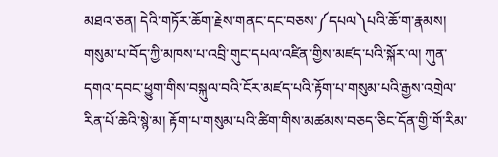མཐའ་ཅན། དེའི་གཏོར་ཆོག་རྗེས་གནང་དང་བཅས་༼དཔལ༽པའི་ཆོ་ག་རྣམས། གསུམ་པ་བོད་ཀྱི་མཁས་པ་འབྲི་གུང་དཔལ་འཛིན་གྱིས་མཛད་པའི་སྐོར་ལ། ཀུན་དགའ་དབང་ཕྱུག་གིས་བསྐུལ་བའི་ངོར་མཛད་པའི་རྟོག་པ་གསུམ་པའི་རྒྱས་འགྲེལ་རིན་པོ་ཆེའི་སྙེ་མ། རྟོག་པ་གསུམ་པའི་ཚིག་གིས་མཚམས་བཅད་ཅིང་དོན་གྱི་གོ་རིམ་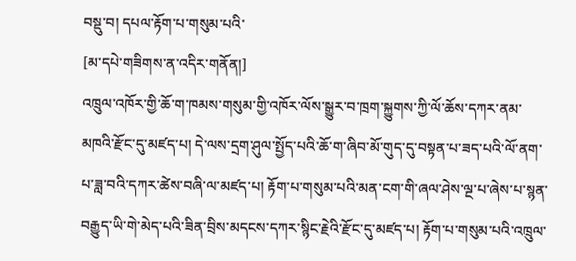བསྡུ་བ། དཔལ་རྟོག་པ་གསུམ་པའི་
[མ་དཔེ་གཟིགས་ན་འདིར་གནོན།]
འཁྲུལ་འཁོར་གྱི་ཆོ་ག་ཁམས་གསུམ་གྱི་འཁོར་ལོས་སྒྱུར་བ་ཁྲག་སྐྱུགས་ཀྱི་ལོ་ཆོས་དཀར་ནམ་མཁའི་རྫོང་དུ་མཛད་པ། དེ་ལས་དྲག་ཤུལ་སྤྱོད་པའི་ཆོ་ག་ཞིབ་མོ་གུད་དུ་བསྟན་པ་ཟད་པའི་ལོ་ནག་པ་ཟླ་བའི་དཀར་ཚེས་བཞི་ལ་མཛད་པ། རྟོག་པ་གསུམ་པའི་མན་ངག་གི་ཞལ་ཤེས་ལྔ་པ་ཞེས་པ་སྙན་བརྒྱུད་ཡི་གེ་མེད་པའི་ཟིན་བྲིས་མདངས་དཀར་སྙིང་རྗེའི་རྫོང་དུ་མཛད་པ། རྟོག་པ་གསུམ་པའི་འཁྲུལ་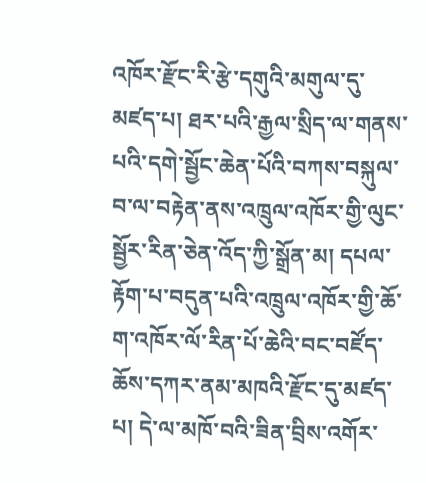འཁོར་རྫོང་རི་རྩེ་དགུའི་མགུལ་དུ་མཛད་པ། ཐར་པའི་རྒྱལ་སྲིད་ལ་གནས་པའི་དགེ་སྦྱོང་ཆེན་པོའི་བཀས་བསྐུལ་བ་ལ་བརྟེན་ནས་འཁྲུལ་འཁོར་གྱི་ལུང་སྦྱོར་རིན་ཅེན་འོད་ཀྱི་སྒྲོན་མ། དཔལ་རྟོག་པ་བདུན་པའི་འཁྲུལ་འཁོར་གྱི་ཆོ་ག་འཁོར་ལོ་རིན་པོ་ཆེའི་བང་བཛོད་ཆོས་དཀར་ནམ་མཁའི་རྫོང་དུ་མཛད་པ། དེ་ལ་མཁོ་བའི་ཟིན་བྲིས་འགོར་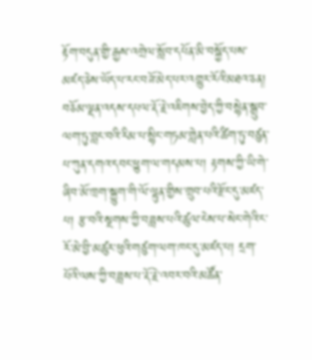རྟོག་བདུན་གྱི་རྒྱས་འགྲེལ་སློབ་དཔོན་མི་བསྐྱོད་པས་མཛད་ཅེས་ཡོད་པ་རང་བཟོ་མེད་པར་འགྱུར་རོའི་མཐའ་ཅན། བཅོམ་ལྡན་འདས་དཔལ་རྡོ་རྗེ་འཇིགས་བྱེད་ཀྱི་བསྙེན་སྒྲུབ་ལག་ཏུ་བླང་བའི་རིམ་པ་སྙིང་གཏམ་གླེན་པའི་ཚིག་ཏུ་བཙུན་པ་ཀུན་དགའ་དབང་ཕྱུག་ལ་གདམས་པ། རྟགས་ཀྱི་ཡི་གེ་ཞིབ་མོ་ཁྲག་སྐྱུག་གི་ལོ་ལྷུན་གྱིས་གྲུབ་པའི་རྫོང་དུ་མཛད་པ། རྩ་བའི་སྔགས་ཀྱི་བཟླས་པའི་ཚུལ་ངེས་པ་སེང་གེའི་ང་རོ་མེ་བྱི་མཚུར་ཕུའི་གཙུག་ལག་ཁང་དུ་མཛད་པ། དྲག་པོའི་ལས་ཀྱི་བཟླས་པ་རྡོ་རྗེ་འབར་བའི་མཚོན་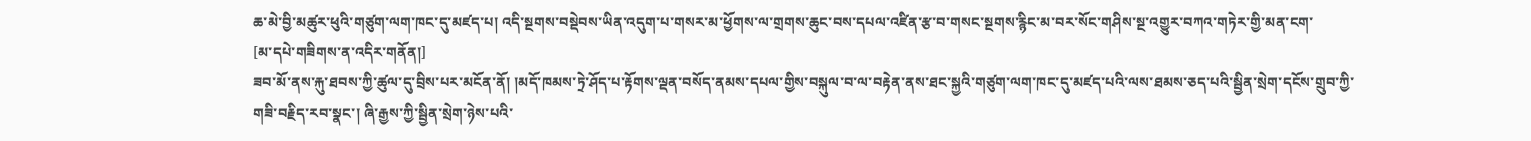ཆ་མེ་བྱི་མཚུར་ཕུའི་གཙུག་ལག་ཁང་དུ་མཛད་པ། འདི་སྔགས་བསྡེབས་ཡིན་འདུག་པ་གསར་མ་ཕྱོགས་ལ་གྲགས་ཆུང་བས་དཔལ་འཛིན་རྩ་བ་གསང་སྔགས་རྙིང་མ་བར་སོང་གཤིས་སྔ་འགྱུར་བཀའ་གཏེར་གྱི་མན་ངག་
[མ་དཔེ་གཟིགས་ན་འདིར་གནོན།]
ཟབ་མོ་ནས་རྐུ་ཐབས་ཀྱི་ཚུལ་དུ་བྲིས་པར་མངོན་ནོ། །མདོ་ཁམས་ཏྲེ་ཤོད་པ་རྟོགས་ལྡན་བསོད་ནམས་དཔལ་གྱིས་བསྐུལ་བ་ལ་བརྟེན་ནས་ཐང་སྐྱའི་གཙུག་ལག་ཁང་དུ་མཛད་པའི་ལས་ཐམས་ཅད་པའི་སྦྱིན་སྲེག་དངོས་གྲུབ་ཀྱི་གཟི་བརྗིད་རབ་སྣང་། ཞི་རྒྱས་ཀྱི་སྦྱིན་སྲེག་ཉེས་པའི་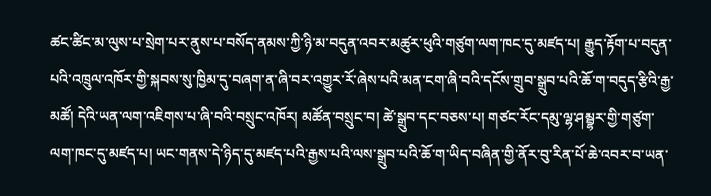ཚང་ཚིང་མ་ལུས་པ་སྲེག་པར་ནུས་པ་བསོད་ནམས་ཀྱི་ཉི་མ་བདུན་འབར་མཚུར་ཕུའི་གཙུག་ལག་ཁང་དུ་མཛད་པ། རྒྱུད་རྟོག་པ་བདུན་པའི་འཁྲུལ་འཁོར་གྱི་སྐབས་སུ་ཁྱིམ་དུ་བཞག་ན་ཞི་བར་འགྱུར་རོ་ཞེས་པའི་མན་ངག་ཞི་བའི་དངོས་གྲུབ་སྒྲུབ་པའི་ཆོ་ག་བདུད་རྩིའི་རྒྱ་མཚོ། དེའི་ཡན་ལག་འཇིགས་པ་ཞི་བའི་བསྲུང་འཁོར། མཚོན་བསྲུང་བ། ཚེ་སྒྲུབ་དང་བཅས་པ། གཙང་རོང་དམུ་ལྷ་ཤམྦྷར་གྱི་གཙུག་ལག་ཁང་དུ་མཛད་པ། ཡང་གནས་དེ་ཉིད་དུ་མཛད་པའི་རྒྱས་པའི་ལས་སྒྲུབ་པའི་ཆོ་ག་ཡིད་བཞིན་གྱི་ནོར་བུ་རིན་པོ་ཆེ་འབར་བ་ཡན་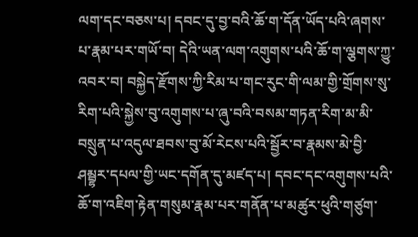ལག་དང་བཅས་པ། དབང་དུ་བྱ་བའི་ཆོ་ག་དོན་ཡོད་པའི་ཞགས་པ་རྣམ་པར་གཡོ་བ། དེའི་ཡན་ལག་འགུགས་པའི་ཆོ་ག་ལྕགས་ཀྱུ་འབར་བ། བསྐྱེད་རྫོགས་ཀྱི་རིམ་པ་གང་རུང་གི་ལམ་གྱི་གྲོགས་སུ་རིག་པའི་སྐྱེས་བུ་འགུགས་པ་ཞུ་བའི་བསམ་གཏན་རིག་མ་མི་བསྲུན་པ་འདུལ་ཐབས་བུ་མོ་རེངས་པའི་སྦྱོར་བ་རྣམས་མེ་བྱི་ཤམྦྷར་དཔལ་གྱི་ཡང་དགོན་དུ་མཛད་པ། དབང་དང་འགུགས་པའི་ཆོ་ག་འཇིག་རྟེན་གསུམ་རྣམ་པར་གནོན་པ་མཚུར་ཕུའི་གཙུག་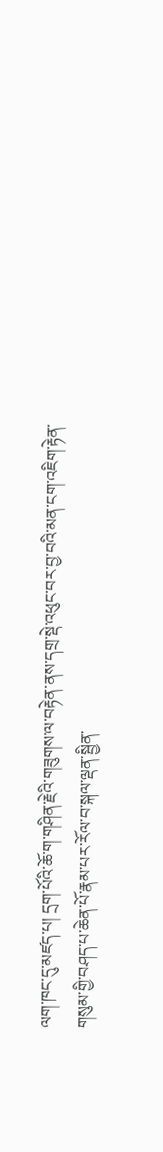ལག་ཁང་དུ་མཛད་པ། དྲག་པོའི་ཆོ་ག་གཤིན་རྗེའི་གཟུགས་ལ་བརྟེན་ནས་དགྲ་སྡེ་འཕུང་བར་བྱ་བའི་མན་ངག་འཇིག་རྟེན་གསུམ་གྱི་བཤད་པ་ཆེན་པོ་རྣམ་པར་རོལ་བ་སྐལ་ལྡན་སྦྱིན་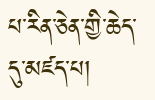པ་རིན་ཅེན་གྱི་ཆེད་དུ་མཛད་པ།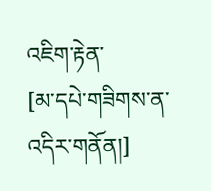འཇིག་རྟེན་
[མ་དཔེ་གཟིགས་ན་འདིར་གནོན།]